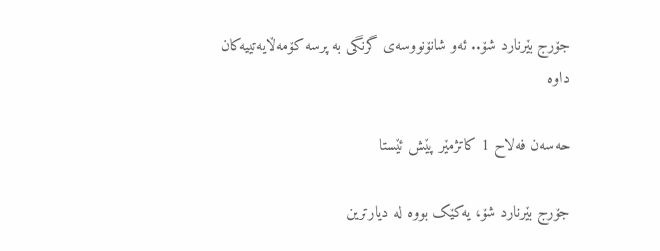جۆرج بێرنارد شۆ.. ئەو شانۆنووسەی گرنگی بە پرسە کۆمەڵایەتییەکان داوە

حەسەن فەلاح 1 کاتژمێر پێش ئێستا

جۆرج بێرنارد شۆ، یەکێک بووە لە دیارترین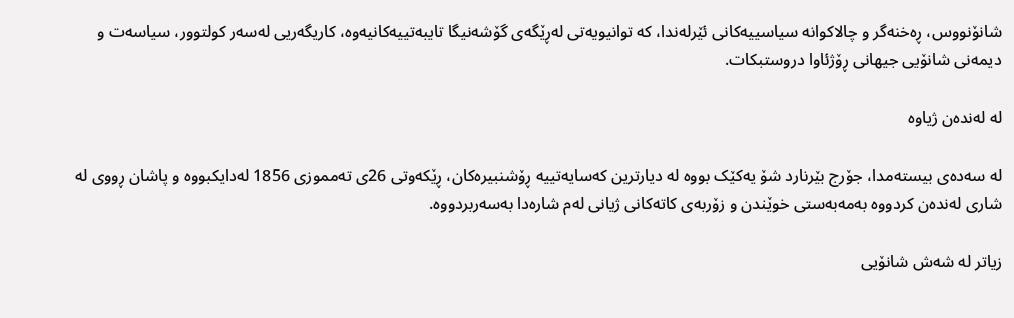شانۆنووس، ڕەخنەگر و چالاکوانە سیاسییەکانی ئێرلەندا، کە توانیویەتی لەڕێگەی گۆشەنیگا تایبەتییەکانیەوە، کاریگەریی لەسەر کولتوور، سیاسەت و دیمەنی شانۆیی جیهانی ڕۆژئاوا دروستبکات.

لە لەندەن ژیاوە

لە سەدەی بیستەمدا، جۆرج بێرنارد شۆ یەکێک بووە لە دیارترین کەسایەتییە ڕۆشنبیرەکان، ڕێکەوتی 26ی تەمموزی 1856 لەدایکبووە و پاشان ڕووی لە شاری لەندەن کردووە بەمەبەستی خوێندن و زۆربەی کاتەکانی ژیانی لەم شارەدا بەسەربردووە.

زیاتر لە شەش شانۆیی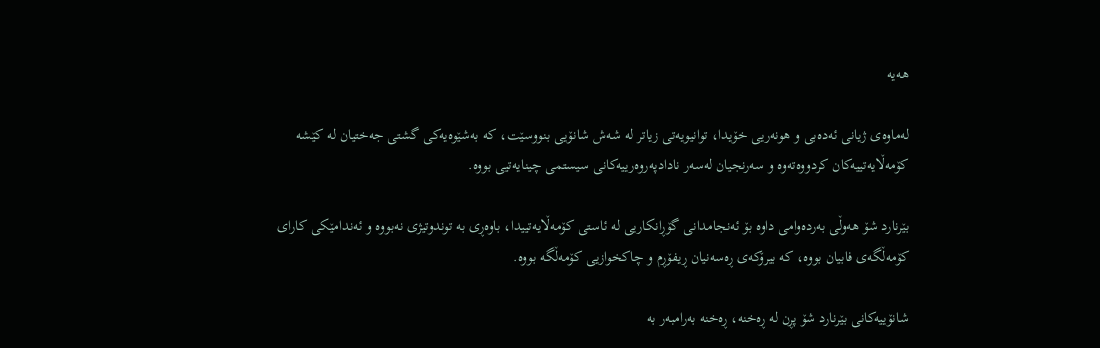هەیە

لەماوەی ژیانی ئەدەبی و هونەریی خۆیدا، توانیویەتی زیاتر لە شەش شانۆیی بنووسێت، کە بەشێوەیەکی گشتی جەختیان لە کێشە کۆمەڵایەتییەکان کردووەتەوە و سەرنجیان لەسەر نادادپەروەرییەکانی سیستمی چینایەتیی بووە.

بێرنارد شۆ هەوڵی بەردەوامی داوە بۆ ئەنجامدانی گۆڕانکاریی لە ئاستی کۆمەڵایەتییدا، باوەڕی بە توندوتیژی نەبووە و ئەندامێکی کارای کۆمەڵگەی فابیان بووە، کە بیرۆکەی ڕەسەنیان ڕیفۆڕم و چاکخوازیی کۆمەڵگە بووە.

شانۆییەکانی بێرنارد شۆ پڕن لە ڕەخنە، ڕەخنە بەرامبەر بە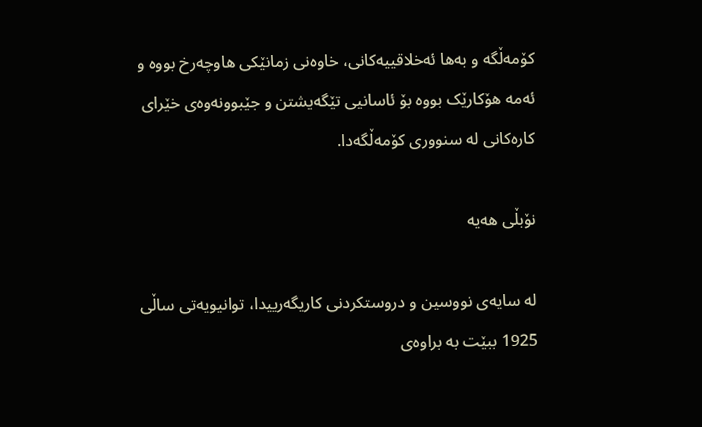کۆمەڵگە و بەها ئەخلاقییەکانی، خاوەنی زمانێکی هاوچەرخ بووە و ئەمە هۆکارێک بووە بۆ ئاسانیی تێگەیشتن و جێبوونەوەی خێرای کارەکانی لە سنووری کۆمەڵگەدا.

نۆبڵی هەیە

لە سایەی نووسین و دروستکردنی کاریگەرییدا، توانیویەتی ساڵی 1925 ببێت بە براوەی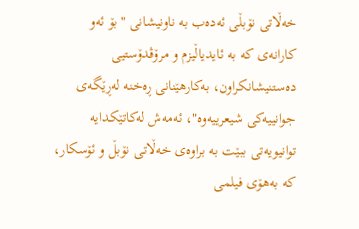خەڵاتی نۆبڵی ئەدەب بە ناونیشانی "بۆ ئەو کارانەی کە بە ئایدیاڵیزم و مرۆڤدۆستیی دەستنیشانکراون، بەکارهێنانی ڕەخنە لەڕێگەی جوانییەکی شیعرییەوە"، ئەمەش لەکاتێکدایە توانیویەتی ببێت بە براوەی خەڵاتی نۆبڵ و ئۆسکار، کە بەهۆی فیلمی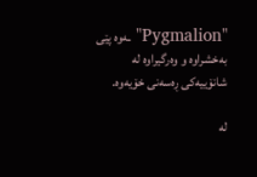"Pygmalion"ـەوە پێی بەخشراوە و وەرگیراوە لە شانۆییەکی ڕەسەنی خۆیەوە.

لە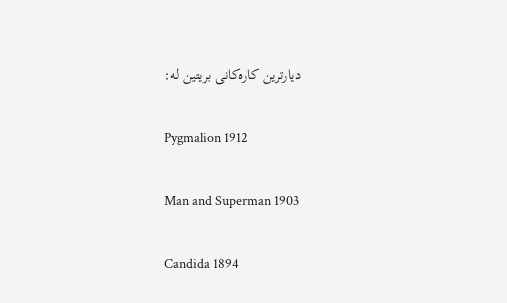دیارترین کارەکانی بریتین لە:

Pygmalion 1912

Man and Superman 1903

Candida 1894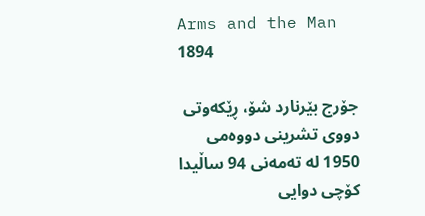Arms and the Man 1894

جۆرج بێرنارد شۆ، ڕێکەوتی دووی تشرینی دووەمی 1950 لە تەمەنی 94 ساڵیدا کۆچی دوایی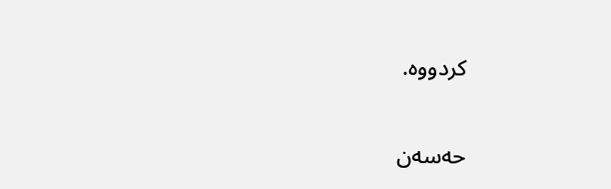کردووە.

حەسەن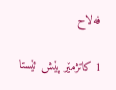فەلاح

1 کاتژمێر پێش ئێستا